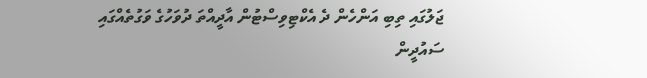ޖަލުގައި ތިބި އަންހެން ދެ އެކްޓިވިސްޓުން އާދީއްތަ ދުވަހުގެ ވަގުތެއްގައި ސައުދީން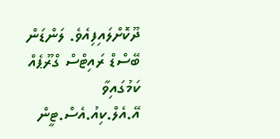ދޫކޮށްލައިފިއެވެ. ލަންޑަން ބޭސްޑް ރައިޓްސް ގްރޫޕެއް ކަމުގައިވާ އޭ.އެލް.ކިއު.އެސް.ޓީން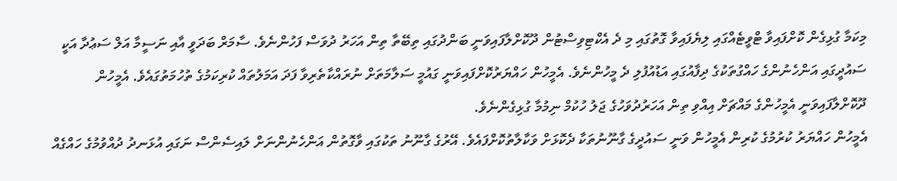މިކަމާ ގުޅިގެން ކޮށްފައިވާ ޓްވީޓެއްގައި ލިޔެފައިވާ ގޮތުގައި މި ދެ އެކްޓިވިސްޓުން ދޫކޮށްލާފައިވަނީ ބަންދުގައި ތިބޭތާ ތިން އަހަރު ދުވަސް ފަހުންނެވެ. ސާމަރް ބަދަވީ އާއި ނަސީމާ އަލް ސަޢުދާ އަކީ ސައުދީގައި އަންހެނުންގެ ހައްގުތަކުގެ ދިފާއުގައި އަޑުއުފުލި ދެ މީހުންނެވެ. އެމީހުން ހައްޔަރުކޮށްފައިވަނީ ގައުމީ ސަލާމަތަށް ނުރައްކާތެރިވާ ފަދަ އަމަލުތައް ކުރިކަމުގެ ތުހުމަތުގައެވެ. އެމީހުން ދޫކޮށްލާފައިވަނީ އެމީހުންގެ މައްޗަށް އިއްވި ތިން އަހަރުދުވަހުގެ ޖަލު ހުކުމް ނިމުމާ ގުޅިގެންނެވެ.
އެމީހުން ހައްޔަރު ކުރުމުގެ ކުރިން އެމީހުން ވަނީ ސައުދީގެ ގާނޫނުތަކާ ދެކޮޅަށް ވަކާލާތުކޮށްފައެވެ. އޭރުގެ ގާނޫނު ތަކުގައި ވާގޮތުން އަންހެނުންނަށް ލައިސެންސް ނަގައި އުޅަނދު ދުއްވުމުގެ ހައްގެއް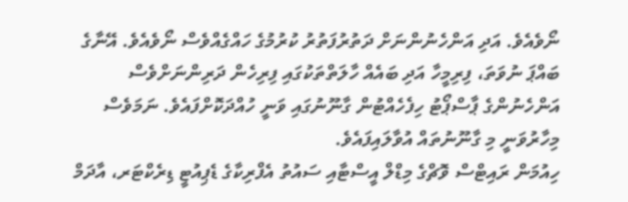ނޯވެއެވެ. އަދި އަންހެނުންނަށް ދަތުރުފަތުރު ކުރުމުގެ ހައްގެއްވެސް ނޯވެއެވެ. އޭނާގެ ބައްޕަ ނުވަތަ، ފިރިމީހާ އަދި ބައެއް ހާލަތްތަކުގައި ފިރިހެން ދަރިންނަށްވެސް އަންހެނުންގެ ޕާސްޕޯޓު ހިފެހެއްޓުން ގާނޫނުގައި ވަނީ ހުއްދަކޮށްފައެވެ. ނަމަވެސް މިހާރުވަނީ މި ގާނޫނުތައް އުވާލައިފައެވެ.
ހިއުމަން ރައިޓްސް ވޮޗްގެ މިޑްލް އީސްޓާއި ސައުތު އެފްރިކާގެ ޑެޕިއުޓީ ޑިރެކްޓަރ، އާދަމް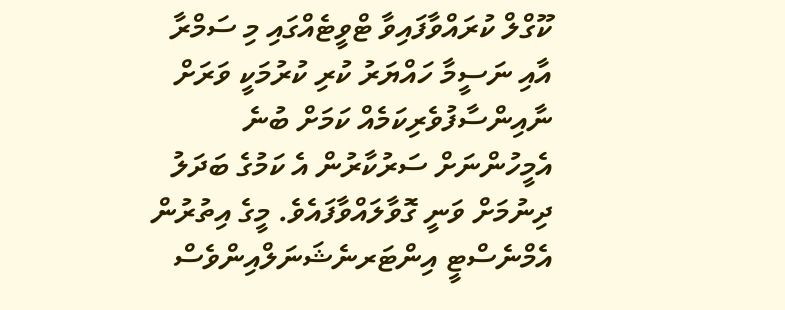ކޫގްލް ކުރައްވާފައިވާ ޓްވީޓެއްގައި މި ސަމްރާ އާއި ނަސީމާ ހައްޔަރު ކުރި ކުރުމަކީ ވަރަށް ނާއިންސާފުވެރިކަމެއް ކަމަށް ބުނެ އެމީހުންނަށް ސަރުކާރުން އެ ކަމުގެ ބަދަލު ދިނުމަށް ވަނީ ގޮވާލައްވާފައެވެ. މީގެ އިތުރުން އެމްނެސްޓީ އިންޓަރނެޝަނަލްއިންވެސް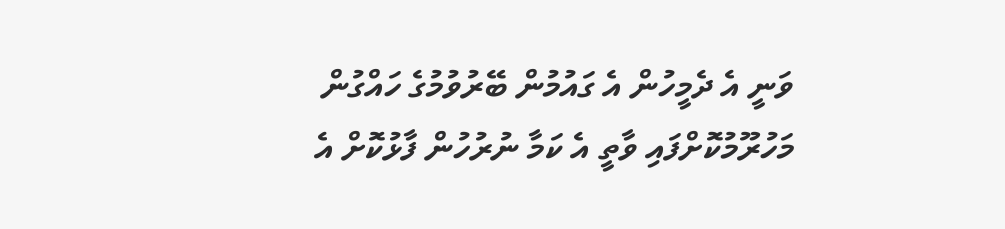ވަނީ އެ ދެމީހުން އެ ގައުމުން ބޭރުވުމުގެ ހައްގުން މަހުރޫމުކޮށްފައި ވާތީ އެ ކަމާ ނުރުހުން ފާޅުކޮށް އެ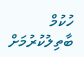ހުކުމް ބާތިލުކުރުމަށް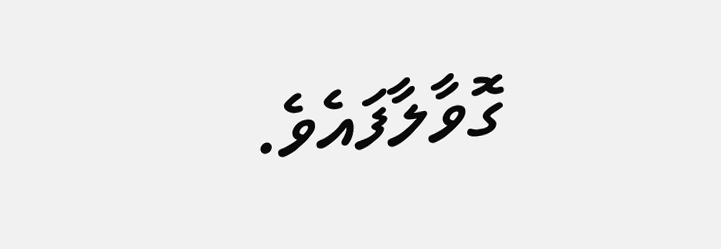ގޮވާލާފައެވެ.